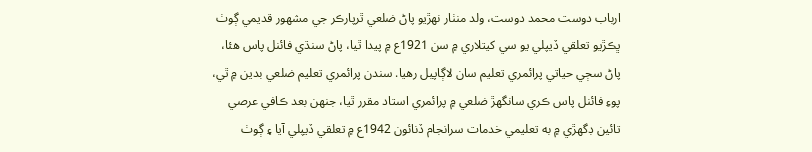ارباب دوست محمد دوست، ولد منٺار نهڙيو پاڻ ضلعي ٿرپارڪر جي مشهور قديمي ڳوٺ ڀڪڙيو تعلقي ڏيپلي يو سي کيتلاري ۾ سن 1921ع ۾ پيدا ٿيا، پاڻ سنڌي فائنل پاس هئا، پاڻ سڄي حياتي پرائمري تعليم سان لاڳاپيل رهيا. سندن پرائمري تعليم ضلعي بدين ۾ ٿي، پوءِ فائنل پاس ڪري سانگهڙ ضلعي ۾ پرائمري استاد مقرر ٿيا، جنهن بعد ڪافي عرصي تائين ڊگهڙي ۾ به تعليمي خدمات سرانجام ڏنائون 1942ع ۾ تعلقي ڏيپلي آيا ۽ ڳوٺ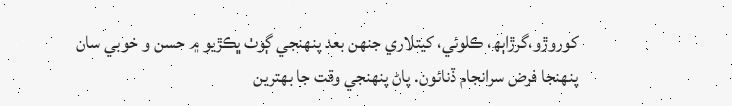کوروڙو،گرڙاٻھ، ڪلوئي، کيتلاري جنهن بعد پنهنجي ڳوٺ ڀڪڙيو ۾ حسن و خوبي سان پنهنجا فرض سرانجام ڏنائون. پاڻ پنهنجي وقت جا بهترين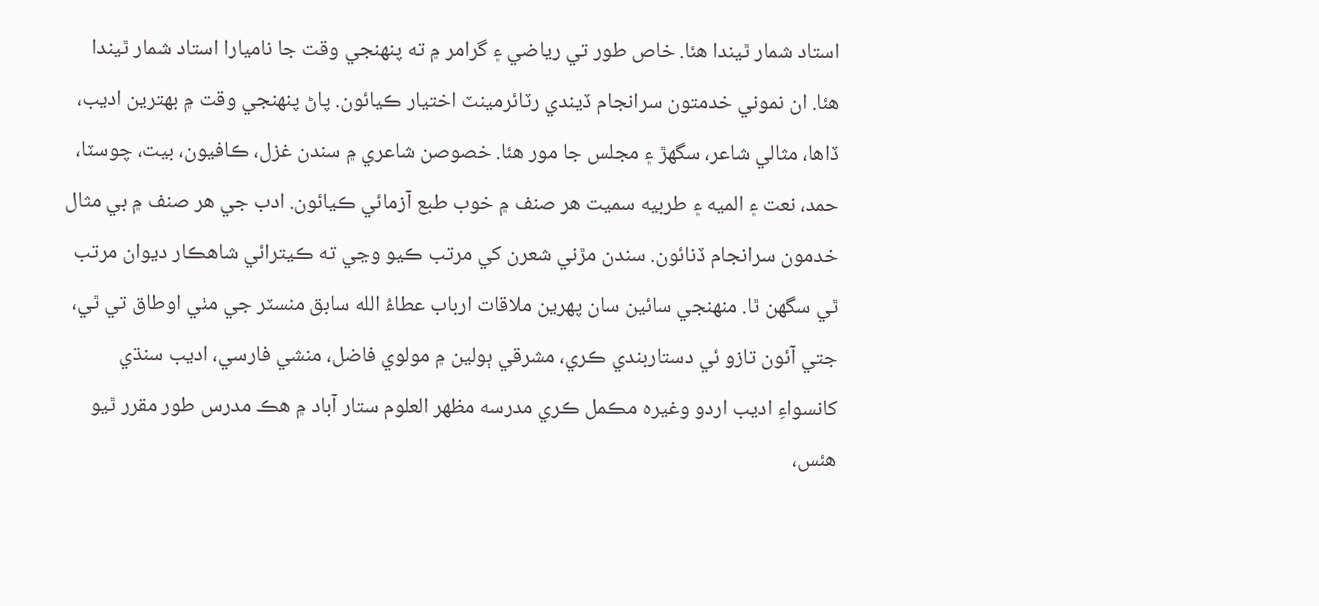استاد شمار ٿيندا هئا. خاص طور تي رياضي ۽ گرامر ۾ ته پنهنجي وقت جا ناميارا استاد شمار ٿيندا هئا. ان نموني خدمتون سرانجام ڏيندي رٽائرمينٽ اختيار ڪيائون. پاڻ پنهنجي وقت ۾ بهترين اديب، ڏاها، مثالي شاعر، سگهڙ ۽ مجلس جا مور هئا. خصوصن شاعري ۾ سندن غزل، ڪافيون، بيت، چوسٽا، حمد، نعت ۽ الميه ۽ طربيه سميت هر صنف ۾ خوب طبع آزمائي ڪيائون. ادب جي هر صنف ۾ بي مثال خدمون سرانجام ڏنائون. سندن مڙني شعرن کي مرتب ڪيو وڃي ته ڪيترائي شاهڪار ديوان مرتب ٿي سگهن ٿا. منهنجي سائين سان پهرين ملاقات ارباب عطاءُ الله سابق منسٽر جي مٺي اوطاق تي ٿي، جتي آئون تازو ئي دستاربندي ڪري، مشرقي ٻولين ۾ مولوي فاضل، منشي فارسي، اديب سنڌي کانسواءِ اديب اردو وغيره مڪمل ڪري مدرسه مظهر العلوم ستار آباد ۾ هڪ مدرس طور مقرر ٿيو هئس،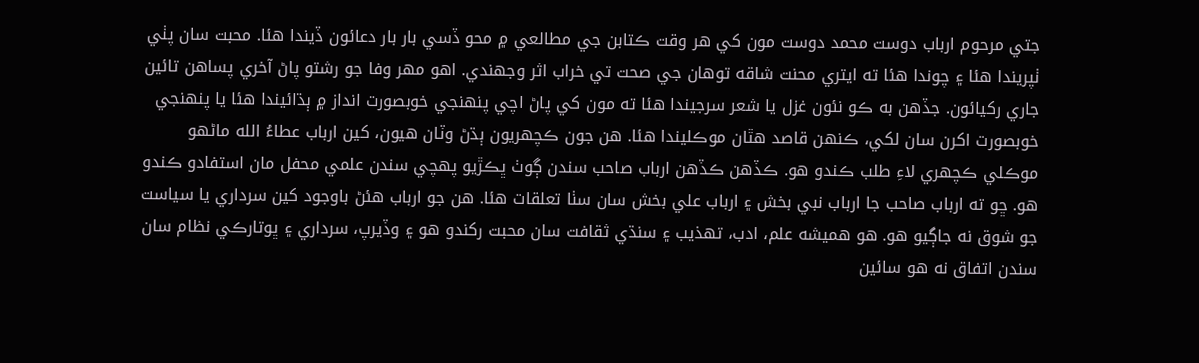جتي مرحوم ارباب دوست محمد دوست مون کي هر وقت ڪتابن جي مطالعي ۾ محو ڏسي بار بار دعائون ڏيندا هئا. محبت سان پٺي ٺپريندا هئا ۽ چوندا هئا ته ايتري محنت شاقه توهان جي صحت تي خراب اثر وجهندي. اهو مهر وفا جو رشتو پاڻ آخري پساهن تائين جاري رکيائون. جڏهن به ڪو نئون غزل يا شعر سرجيندا هئا ته مون کي پاڻ اچي پنهنجي خوبصورت انداز ۾ ٻڌائيندا هئا يا پنهنجي خوبصورت اکرن سان لکي، ڪنهن قاصد هٿان موڪليندا هئا. هن جون ڪچهريون ٻڌڻ وٽان هيون، کين ارباب عطاءُ الله ماڻهو موڪلي ڪچهري لاءِ طلب ڪندو هو. ڪڏهن ڪڏهن ارباب صاحب سندن ڳوٺ ڀڪڙيو پهچي سندن علمي محفل مان استفادو ڪندو هو. ڇو ته ارباب صاحب جا ارباب نبي بخش ۽ ارباب علي بخش سان سٺا تعلقات هئا. هن جو ارباب هئڻ باوجود کين سرداري يا سياست جو شوق نه جاڳيو هو. هو هميشه علم، ادب، تهذيب ۽ سنڌي ثقافت سان محبت رکندو هو ۽ وڏيرپ، سرداري ۽ ڀوتارڪي نظام سان سندن اتفاق نه هو سائين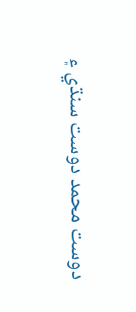دوست محمد دوست سنڌي ۽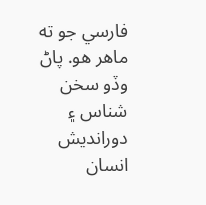فارسي جو ته ماهر هو. پاڻ وڏو سخن شناس ۽ دورانديش انسان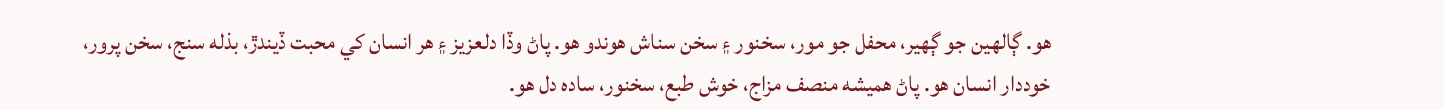هو. ڳالهين جو ڳهير، محفل جو مور، سخنور ۽ سخن سناش هوندو هو. پاڻ وڏا دلعزيز ۽ هر انسان کي محبت ڏيندڙ، بذله سنج، سخن پرور، خوددار انسان هو. پاڻ هميشه منصف مزاج، خوش طبع، سخنور، ساده دل هو.